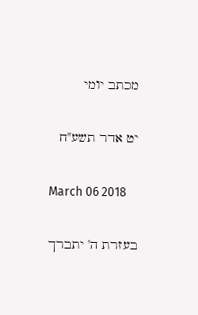מכתב יומי

יט אדר תשע"ח

March 06 2018

בעזרת ה' יתברך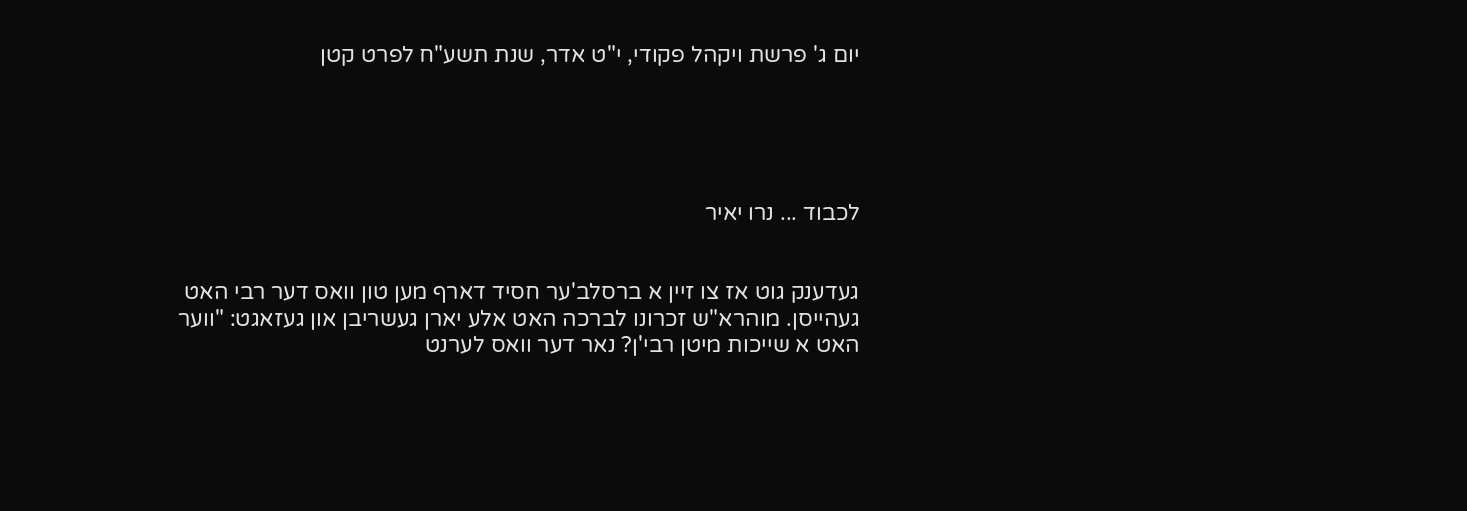יום ג' פרשת ויקהל פקודי, י"ט אדר, שנת תשע"ח לפרט קטן





לכבוד ... נרו יאיר


געדענק גוט אז צו זיין א ברסלב'ער חסיד דארף מען טון וואס דער רבי האט געהייסן. מוהרא"ש זכרונו לברכה האט אלע יארן געשריבן און געזאגט: "ווער האט א שייכות מיטן רבי'ן? נאר דער וואס לערנט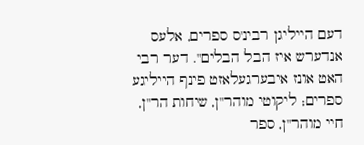דעם הייליגן רבינ'ס ספרים, אלעס אנדערש איז הבל הבלים". דער רבי האט אונז איבערגעלאזט פינף הייליגע ספרים; ליקוטי מוהר"ן, שיחות הר"ן, חיי מוהר"ן, ספר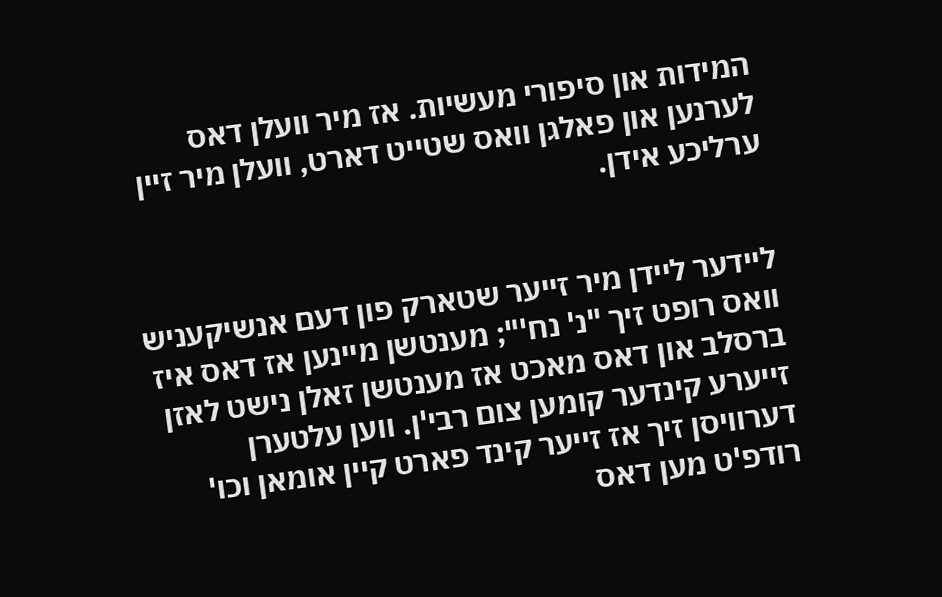המידות און סיפורי מעשיות. אז מיר וועלן דאס לערנען און פאלגן וואס שטייט דארט, וועלן מיר זיין ערליכע אידן.


ליידער ליידן מיר זייער שטארק פון דעם אנשיקעניש וואס רופט זיך "נ' נח'"; מענטשן מיינען אז דאס איז ברסלב און דאס מאכט אז מענטשן זאלן נישט לאזן זייערע קינדער קומען צום רבי'ן. ווען עלטערן דערוויסן זיך אז זייער קינד פארט קיין אומאן וכו' רודפ'ט מען דאס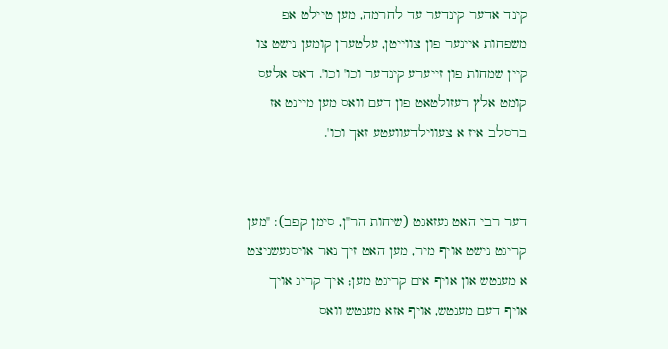קינד אדער קינדער עד לחרמה, מען טיילט אפ משפחות איינער פון צווייטן, עלטערן קומען נישט צו קיין שמחות פון זייערע קינדער וכו' וכו'. דאס אלעס קומט אלץ רעזולטאט פון דעם וואס מען מיינט אז ברסלב איז א צעווילדעוועטע זאך וכו'.


דער רבי האט געזאגט (שיחות הר"ן, סימן קפב): "מען קריגט נישט אויף מיר, מען האט זיך נאר אויסגעשניצט א מענטש און אויף אים קריגט מען; איך קריג אויך אויף דעם מענטש, אויף אזא מענטש וואס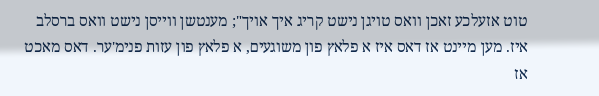טוט אזעלכע זאכן וואס טויגן נישט קריג איך אויך"; מענטשן ווייסן נישט וואס ברסלב איז. מען מיינט אז דאס איז א פלאץ פון משוגעים, א פלאץ פון עזות פנימ'ער. דאס מאכט אז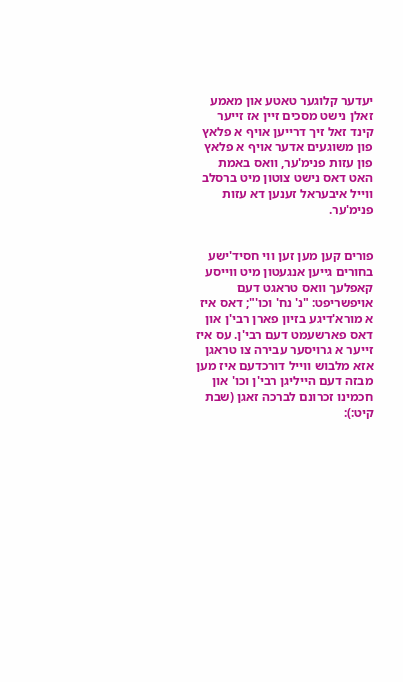יעדער קלוגער טאטע און מאמע זאלן נישט מסכים זיין אז זייער קינד זאל זיך דרייען אויף א פלאץ פון משוגעים אדער אויף א פלאץ פון עזות פנימ'ער, וואס באמת האט דאס נישט צוטון מיט ברסלב ווייל איבעראל זענען דא עזות פנימ'ער.


פורים קען מען זען ווי חסיד'ישע בחורים גייען אנגעטון מיט ווייסע קאפלעך וואס טראגט דעם אויפשריפט: "נ' נח' וכו'"; דאס איז א מורא'דיגע בזיון פארן רבי'ן און דאס פארשעמט דעם רבי'ן. עס איז זייער א גרויסער עבירה צו טראגן אזא מלבוש ווייל דורכדעם איז מען מבזה דעם הייליגן רבי'ן וכו' און חכמינו זכרונם לברכה זאגן (שבת קיט:):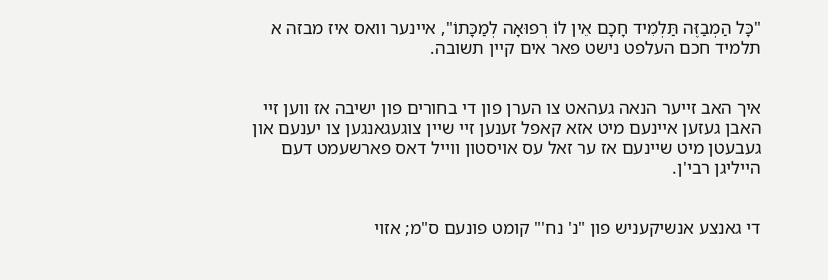"כָּל הַמְבַזֶּה תַּלְמִיד חָכָם אֵין לוֹ רְפוּאָה לְמַכָּתוֹ", איינער וואס איז מבזה א תלמיד חכם העלפט נישט פאר אים קיין תשובה.


איך האב זייער הנאה געהאט צו הערן פון די בחורים פון ישיבה אז ווען זיי האבן געזען איינעם מיט אזא קאפל זענען זיי שיין צוגעגאנגען צו יענעם און געבעטן מיט שיינעם אז ער זאל עס אויסטון ווייל דאס פארשעמט דעם הייליגן רבי'ן.


די גאנצע אנשיקעניש פון "נ' נח'" קומט פונעם ס"מ; אזוי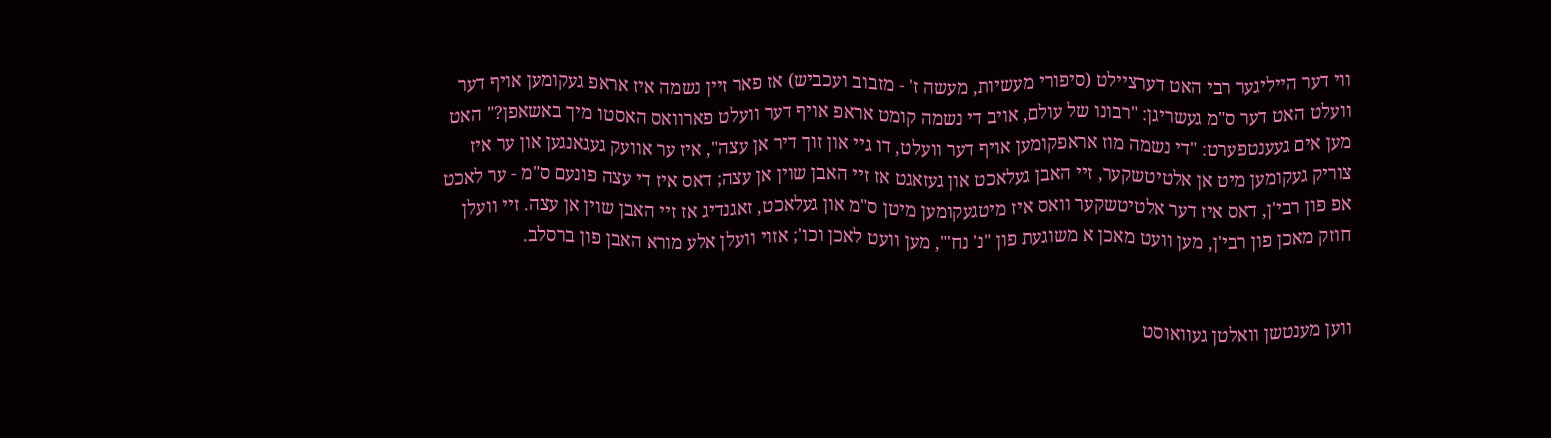ווי דער הייליגער רבי האט דערציילט (סיפורי מעשיות, מעשה ז' - מזבוב ועכביש) אז פאר זיין נשמה איז אראפ געקומען אויף דער וועלט האט דער ס"מ געשריגן: "רבונו של עולם, אויב די נשמה קומט אראפ אויף דער וועלט פארוואס האסטו מיך באשאפן?" האט מען אים געענטפערט: "די נשמה מוז אראפקומען אויף דער וועלט, דו גיי און זוך דיר אן עצה", איז ער אוועק געגאנגען און ער איז צוריק געקומען מיט אן אלטיטשקער, זיי האבן געלאכט און געזאגט אז זיי האבן שוין אן עצה; דאס איז די עצה פונעם ס"מ - ער לאכט אפ פון רבי'ן, דאס איז דער אלטיטשקער וואס איז מיטגעקומען מיטן ס"מ און געלאכט, זאגנדיג אז זיי האבן שוין אן עצה. זיי וועלן חוזק מאכן פון רבי'ן, מען וועט מאכן א משוגעת פון "נ' נח'", מען וועט לאכן וכו'; אזוי וועלן אלע מורא האבן פון ברסלב.


ווען מענטשן וואלטן געוואוסט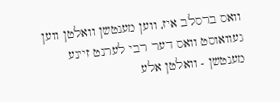וואס ברסלב איז, ווען מענטשן וואלטן ווען געוואוסט וואס דער רבי לערנט זיינע מענטשן - וואלטן אלע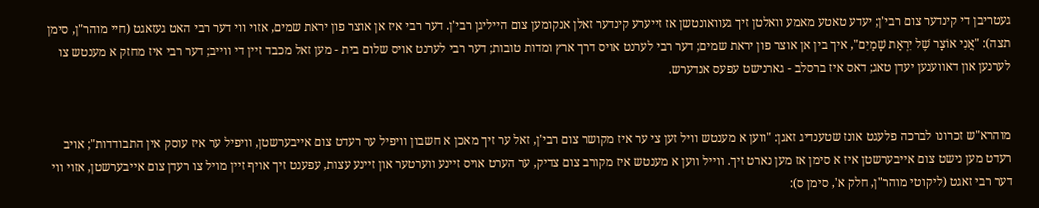געטריבן די קינדער צום רבי'ן; יעדע טאטע מאמע וואלטן זיך געוואונטשן אז זייערע קינדער זאלן אנקומען צום הייליגן רבי'ן. דער רבי איז אן אוצר פון יראת שמים, אזוי ווי דער רבי האט געזאגט (חיי מוהר"ן, סימן תצה): "אֲנִי אוֹצָר שֶׁל יִרְאַת שָׁמַיִם", איך בין אן אוצר פון יראת שמים; דער רבי לערנט אויס דרך ארץ ומדות טובות; דער רבי לערנט אויס שלום בית - מען זאל מכבד זיין די ווייב; דער רבי איז מחזק א מענטש צו לערנען און דאווענען יעדן טאג; דאס איז ברסלב - גארנישט עפעס אנדערש.


מוהרא"ש זכרונו לברכה פלעגט אונז שטענדיג זאגן: "ווען א מענטש וויל זען צי ער איז מקושר צום רבי'ן, זאל ער זיך מאכן א חשבון וויפיל ער רעדט צום אייבערשטן, וויפיל ער איז עוסק אין התבודדות"; אויב רעדט מען נישט צום אייבערשטן איז א סימן אז מען נארט זיך. ווייל ווען א מענטש איז מקורב צום צדיק, ער הערט אויס זיינע ווערטער און זיינע עצות, עפענט זיך אויף זיין מויל צו רעדן צום אייבערשטן, אזוי ווי דער רבי זאגט (ליקוטי מוהר"ן, חלק א', סימן ס):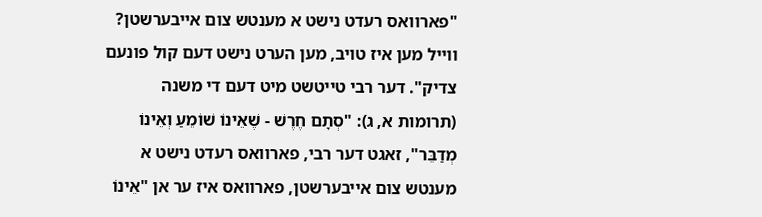"פארוואס רעדט נישט א מענטש צום אייבערשטן? ווייל מען איז טויב, מען הערט נישט דעם קול פונעם צדיק". דער רבי טייטשט מיט דעם די משנה (תרומות א, ג): "סְתָם חֶרֶשׁ - שֶׁאֵינוֹ שׁוֹמֵעַ וְאֵינוֹ מְדַבֵּר", זאגט דער רבי, פארוואס רעדט נישט א מענטש צום אייבערשטן, פארוואס איז ער אן "אֵינוֹ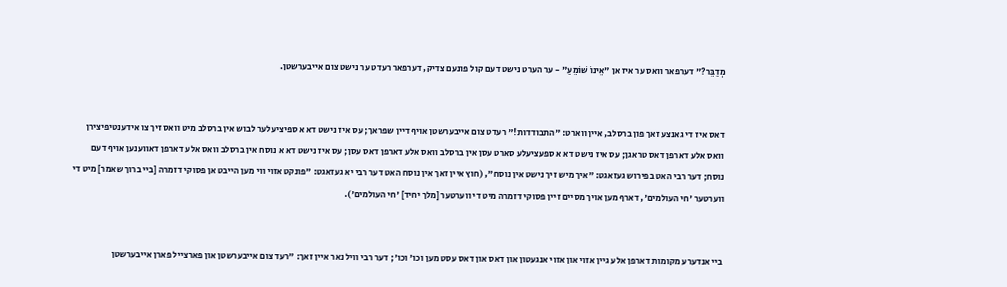מְדַבֵּר?" דערפאר וואס ער איז אן "אֵינוֹ שׁוֹמֵעַ" - ער הערט נישט דעם קול פונעם צדיק, דערפאר רעדט ער נישט צום אייבערשטן.


דאס איז די גאנצע זאך פון ברסלב, איין ווארט: "התבודדות!" רעדט צום אייבערשטן אויף דיין שפראך; עס איז נישט דא א ספיציעלער לבוש אין ברסלב מיט וואס זיך צו אידענטיפיצירן וואס אלע דארפן דאס טראגן; עס איז נישט דא א ספעציעלע סארט עסן אין ברסלב וואס אלע דארפן דאס עסן; עס איז נישט דא א נוסח אין ברסלב וואס אלע דארפן דאווענען אויף דעם נוסח; דער רבי האט בפירוש געזאגט: "איך מיש זיך נישט אין נוסח", (חוץ איין זאך אין נוסח האט דער רבי יא געזאגט: "פונקט אזוי ווי מען הייבט אן פסוקי דזמרה [ביי ברוך שאמר] מיט די ווערטער 'חי העולמים', דארף מען אויך מסיים זיין פסוקי דזמרה מיט די ווערטער [מלך יחיד] 'חי העולמים').


ביי אנדערע מקומות דארפן אלע גיין אזוי און אזוי אנגעטון און דאס און דאס עסט מען וכו' וכו'; דער רבי וויל נאר איין זאך: "רעד צום אייבערשטן און פארצייל פארן אייבערשטן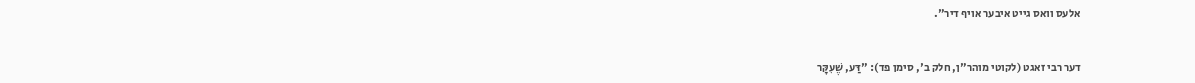אלעס וואס גייט איבער אויף דיר".


דער רבי זאגט (לקוטי מוהר"ן, חלק ב', סימן פד): "דַּע, שֶׁעִקָּר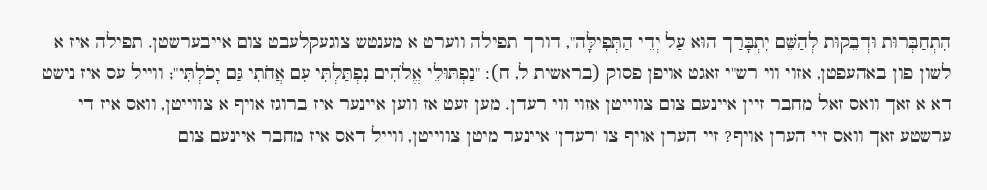הִתְחַבְּרוּת וּדְבֵקוּת לְהַשֵּׁם יִתְבָּרַך הוּא עַל יְדֵי הַתְּפִילָּה", דורך תפילה ווערט א מענטש צוגעקלעבט צום אייבערשטן. תפילה איז א לשון פון באהעפטן, אזוי ווי רש"י זאגט אויפן פסוק (בראשית ל, ח): "נַפְתּוּלֵי אֱלֹהִים נִפְתַּלְתִּי עִם אֲחֹתִי גַּם יָכֹלְתִּי"; ווייל עס איז נישט דא א זאך וואס זאל מחבר זיין איינעם צום צווייטן אזוי ווי רעדן. מען זעט אז ווען איינער איז ברוגז אויף א צווייטן, וואס איז די ערשטע זאך וואס זיי הערן אויף? זיי הערן אויף צו 'רעדן' איינער מיטן צווייטן, ווייל דאס איז מחבר איינעם צום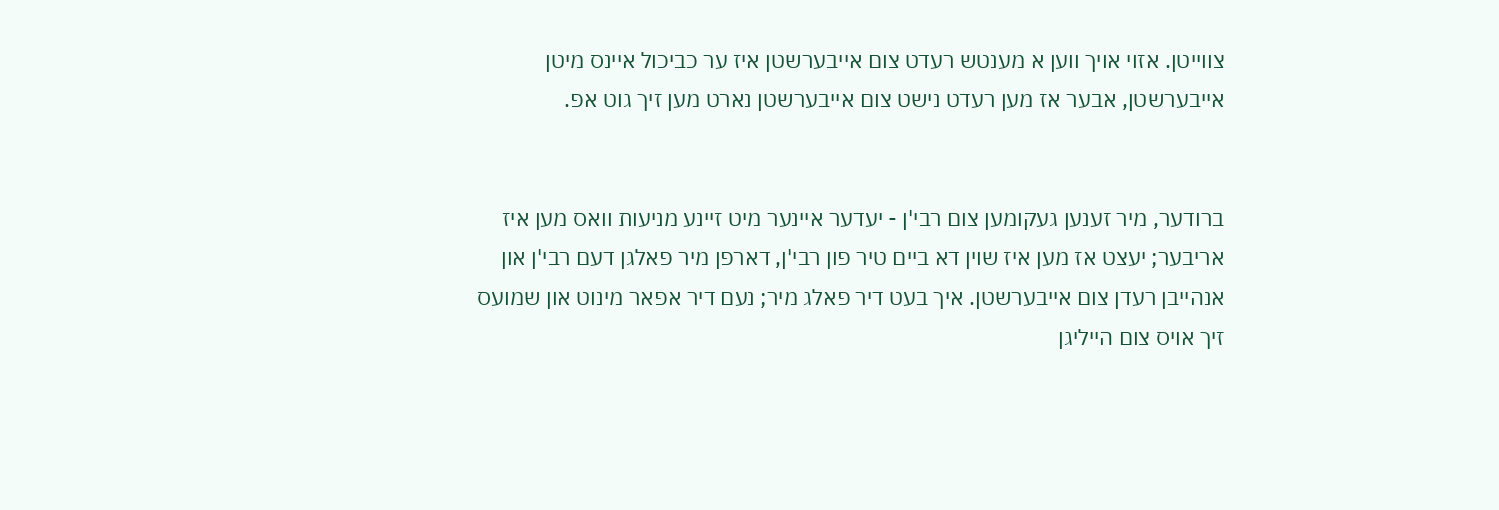צווייטן. אזוי אויך ווען א מענטש רעדט צום אייבערשטן איז ער כביכול איינס מיטן אייבערשטן, אבער אז מען רעדט נישט צום אייבערשטן נארט מען זיך גוט אפ.


ברודער, מיר זענען געקומען צום רבי'ן - יעדער איינער מיט זיינע מניעות וואס מען איז אריבער; יעצט אז מען איז שוין דא ביים טיר פון רבי'ן, דארפן מיר פאלגן דעם רבי'ן און אנהייבן רעדן צום אייבערשטן. איך בעט דיר פאלג מיר; נעם דיר אפאר מינוט און שמועס זיך אויס צום הייליגן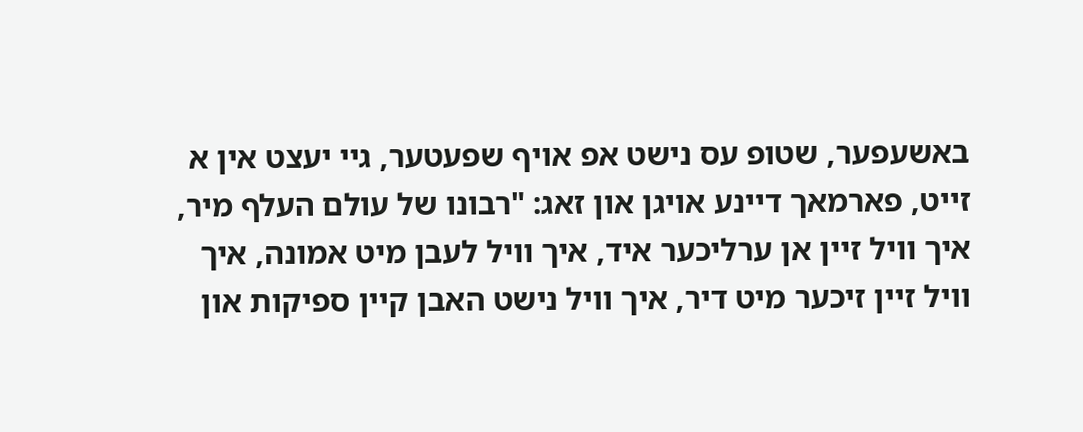באשעפער, שטופ עס נישט אפ אויף שפעטער, גיי יעצט אין א זייט, פארמאך דיינע אויגן און זאג: "רבונו של עולם העלף מיר, איך וויל זיין אן ערליכער איד, איך וויל לעבן מיט אמונה, איך וויל זיין זיכער מיט דיר, איך וויל נישט האבן קיין ספיקות און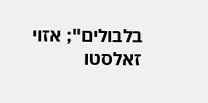בלבולים"; אזוי זאלסטו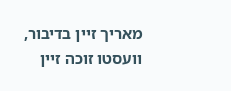מאריך זיין בדיבור, וועסטו זוכה זיין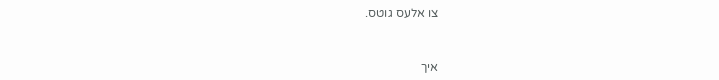צו אלעס גוטס.


איך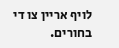לויף אריין צו די בחורים.